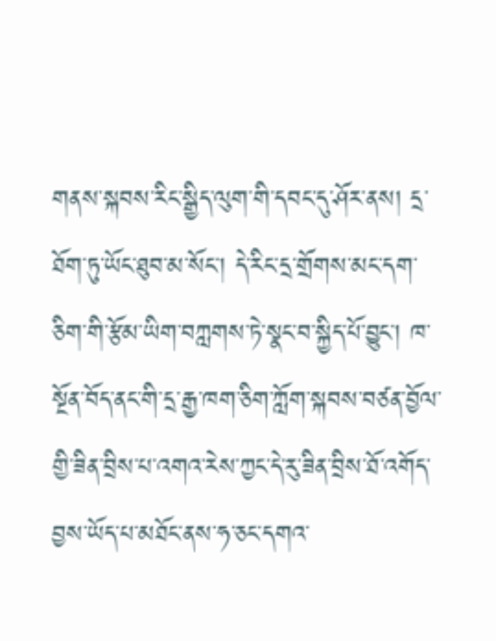གནས་སྐབས་རིང་སྒྱིད་ལུག་གི་དབང་དུ་ཤོར་ནས། དྲ་ཐོག་ཏུ་ཡོང་ཐུབ་མ་སོང་། དེ་རིང་དྲ་གྲོགས་མང་དག་ཅིག་གི་རྩོམ་ཡིག་བཀླགས་ཏེ་སྣང་བ་སྐྱིད་པོ་བྱུང་། ཁ་སྔོན་བོད་ནང་གི་དྲ་རྒྱ་ཁག་ཅིག་ཀློག་སྐབས་བཙན་བྱོལ་གྱི་ཟིན་བྲིས་པ་འགའ་རེས་ཀྱང་དེ་རུ་ཟིན་བྲིས་ཐོ་འགོད་བྱས་ཡོད་པ་མཐོང་ནས་ཧ་ཅང་དགའ་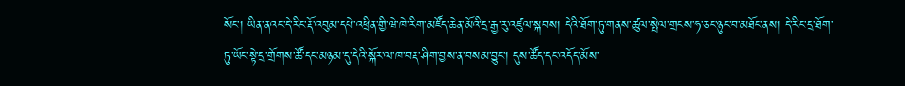སོང་། ཡིན་ནའང་དེ་རིང་རྡོ་འབུམ་དཔེ་འཕྲིན་གྱི་ཝེ་ཁེ་རིག་མཛོད་ཆེན་མོའི་དྲ་རྒྱ་རུ་འཛུལ་སྐབས། དེའི་ཐོག་ཏུ་གནས་ཚུལ་སྤེལ་གྲངས་ཧ་ཅང་ཉུང་བ་མཐོང་ནས། དེ་རིང་དྲ་ཐོག་ཏུ་ཡོང་སྟེ་དྲ་གྲོགས་ཚོ་དང་མཉམ་དུ་དེའི་སྐོར་ལ་ཁ་བརྡ་ཤིག་བྱས་ན་བསམ་བྱུང་། དུས་ཚོད་དང་འདོད་མོས་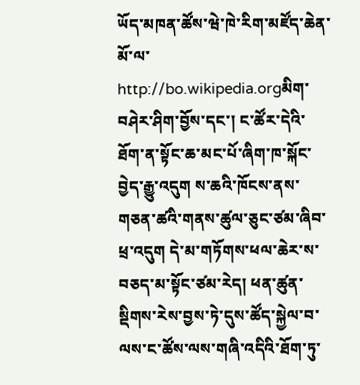ཡོད་མཁན་ཚོས་ཝེ་ཁེ་རིག་མཛོད་ཆེན་མོ་ལ་ http://bo.wikipedia.orgམིག་བཤེར་ཤིག་བྱོས་དང་། ང་ཚོར་དེའི་ཐོག་ན་སྟོང་ཆ་མང་པོ་ཞིག་ཁ་སྐོང་བྱེད་རྒྱུ་འདུག ས་ཆའི་ཁོངས་ནས་གཅན་ཚའི་གནས་ཚུལ་ཅུང་ཙམ་ཞིབ་ཕྲ་འདུག དེ་མ་གཏོགས་ཕལ་ཆེར་ས་བཅད་མ་སྟོང་ཙམ་རེད། ཕན་ཚུན་སྡིགས་རེས་བྱས་ཏེ་དུས་ཚོད་སྐྱེལ་བ་ལས་ང་ཚོས་ལས་གཞི་འདིའི་ཐོག་ཏུ་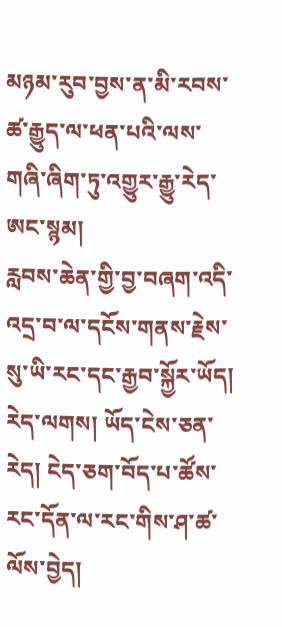མཉམ་རུབ་བྱས་ན་མི་རབས་ཚ་རྒྱུད་ལ་ཕན་པའི་ལས་གཞི་ཞིག་ཏུ་འགྱུར་རྒྱུ་རེད་ཨང་སྙམ།
རླབས་ཆེན་གྱི་བྱ་བཞག་འདི་འདྲ་བ་ལ་དངོས་གནས་རྗེས་སུ་ཡི་རང་དང་རྒྱབ་སྐྱོར་ཡོད།
རེད་ལགས། ཡོད་ངེས་ཅན་རེད། ངེད་ཅག་བོད་པ་ཚོས་རང་དོན་ལ་རང་གིས་ཤ་ཚ་ལོས་བྱེད།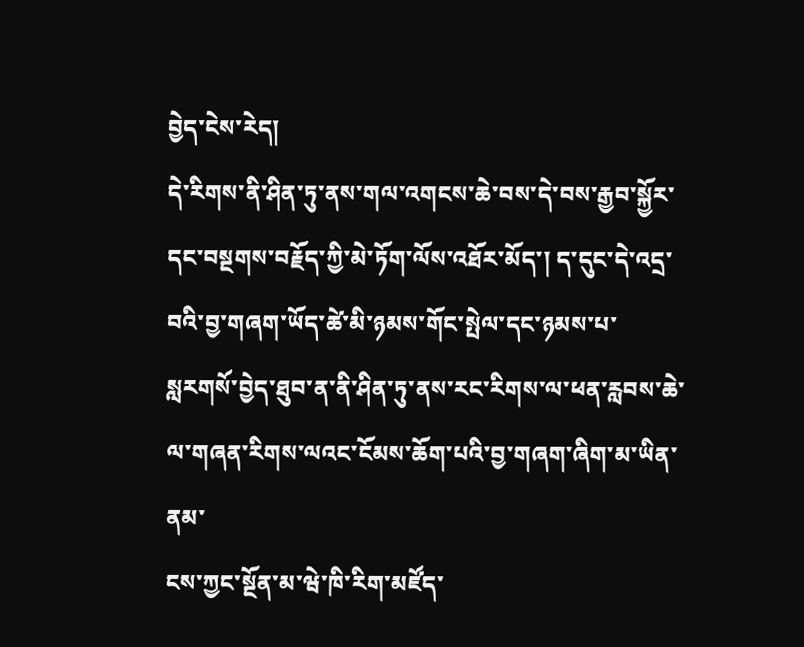བྱེད་ངེས་རེད།
དེ་རིགས་ནི་ཤིན་ཏུ་ནས་གལ་འགངས་ཆེ་བས་དེ་བས་རྒྱབ་སྐྱོར་དང་བསྔགས་བརྗོད་ཀྱི་མེ་ཏོག་ལོས་འཐོར་མོད་། ད་དུང་དེ་འདྲ་བའི་བྱ་གཞག་ཡོད་ཚེ་མི་ཉམས་གོང་སྤེལ་དང་ཉམས་པ་སླརགསོ་བྱེད་ཐུབ་ན་ནི་ཤིན་ཏུ་ནས་རང་རིགས་ལ་ཕན་རླབས་ཆེ་ལ་གཞན་རིགས་ལའང་ངོམས་ཆོག་པའི་བྱ་གཞག་ཞིག་མ་ཡིན་ནམ་
ངས་ཀྱང་སྔོན་མ་ཝེ་ཁི་རིག་མཛོད་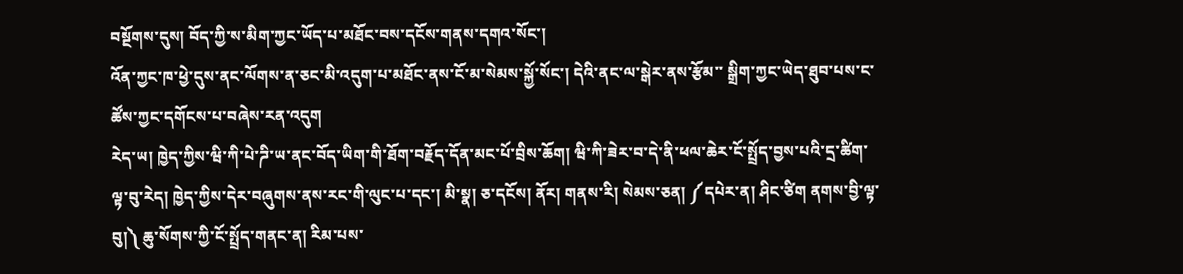བསྔོགས་དུས། བོད་ཀྱི་ས་མིག་ཀྱང་ཡོད་པ་མཐོང་བས་དངོས་གནས་དགའ་སོང་།
འོན་ཀྱང་ཁ་ཕྱེ་དུས་ནང་ལོགས་ན་ཅང་མི་འདུག་པ་མཐོང་ནས་ངོ་མ་སེམས་སྐྱོ་སོང་། དེའི་ནང་ལ་སྒེར་ནས་རྩོམ་་ སྒྲིག་ཀྱང་ཡེད་ཐུབ་པས་ང་ཚོས་ཀྱང་དགོངས་པ་བཞེས་རན་འདུག
རེད་ཡ། ཁྱེད་ཀྱིས་ཝི་ཀི་པེ་ཌི་ཡ་ནང་བོད་ཡིག་གི་ཐོག་བརྗོད་དོན་མང་པོ་བྲིས་ཆོག། ཝི་ཀི་ཟེར་བ་དེ་ནི་ཕལ་ཆེར་ངོ་སྤྲོད་བྱས་པའི་དྲ་ཚིག་ལྟ་བུ་རེད། ཁྱེད་ཀྱིས་དེར་བཞུགས་ནས་རང་གི་ལུང་པ་དང་། མི་སྣ། ཅ་དངོས། ནོར། གནས་རི། སེམས་ཅན། ༼དཔེར་ན། ཤིང་ཙིག ནགས་བྱི་ལྟ་བུ།༽ ཆུ་སོགས་ཀྱི་ངོ་སྤྲོད་གནང་ན། རིམ་པས་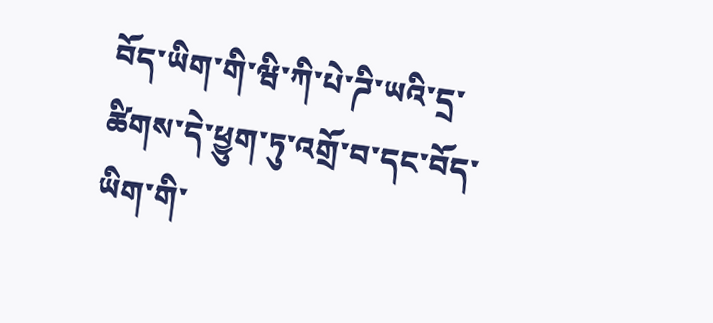བོད་ཡིག་གི་ཝི་ཀི་པེ་ཌི་ཡའི་དྲ་ཚིགས་དེ་ཕྱུག་ཏུ་འགྲོ་བ་དང་བོད་ཡིག་གི་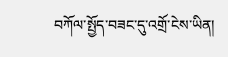བཀོལ་སྤྱོད་བཟང་དུ་འགྲོ་ངེས་ཡིན།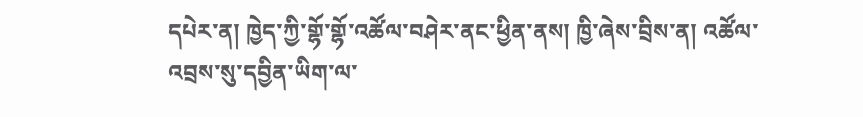དཔེར་ན། ཁྱེད་ཀྱི་གྷོ་གྷོ་འཚོལ་བཤེར་ནང་ཕྱིན་ནས། ཁྱི་ཞེས་བྲིས་ན། འཚོལ་འབྲས་སུ་དབྱིན་ཡིག་ལ་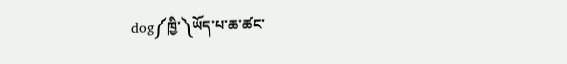dog༼ཁྱི་༽ཡོད་པ་ཆ་ཚང་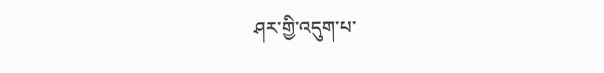ཤར་གྱི་འདུག་པ་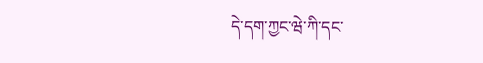དེ་དག་ཀྱང་ཝེ་ཀི་དང་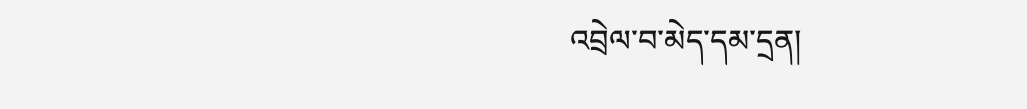འབྲེལ་བ་མེད་དམ་དྲན།